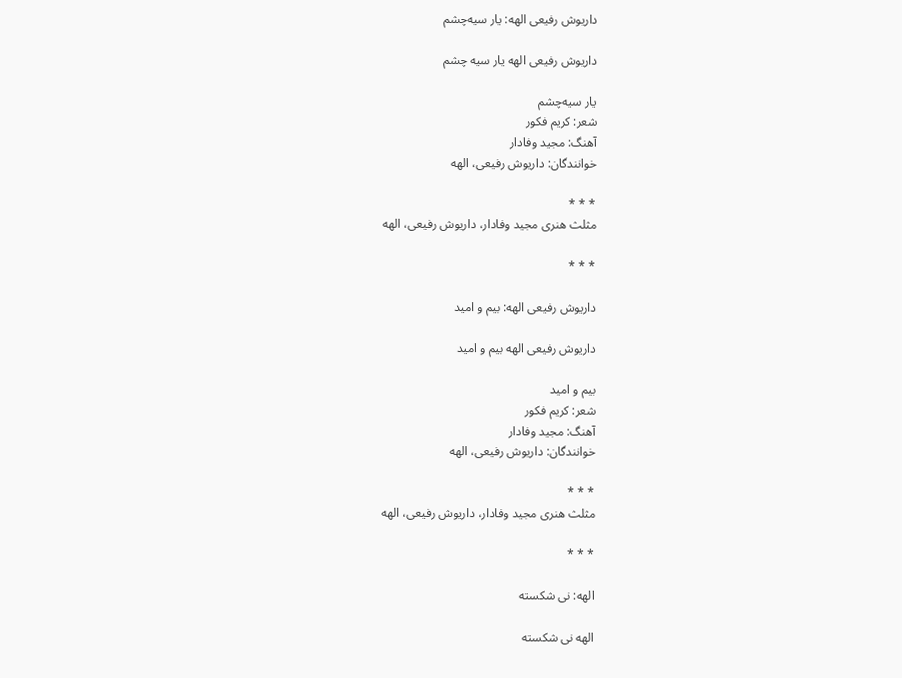داریوش رفیعی الهه: یار سیه‌چشم

داریوش رفیعی الهه یار سیه چشم

یار سیه‌چشم
شعر: کریم فکور
آهنگ: مجید وفادار
خوانندگان: داریوش رفیعی، الهه

* * *
مثلث هنری مجید وفادار، داریوش رفیعی، الهه

* * *

داریوش رفیعی الهه: بیم و امید

داریوش رفیعی الهه بیم و امید

بیم و امید
شعر: کریم فکور
آهنگ: مجید وفادار
خوانندگان: داریوش رفیعی، الهه

* * *
مثلث هنری مجید وفادار، داریوش رفیعی، الهه

* * *

الهه: نی شکسته

الهه نی شکسته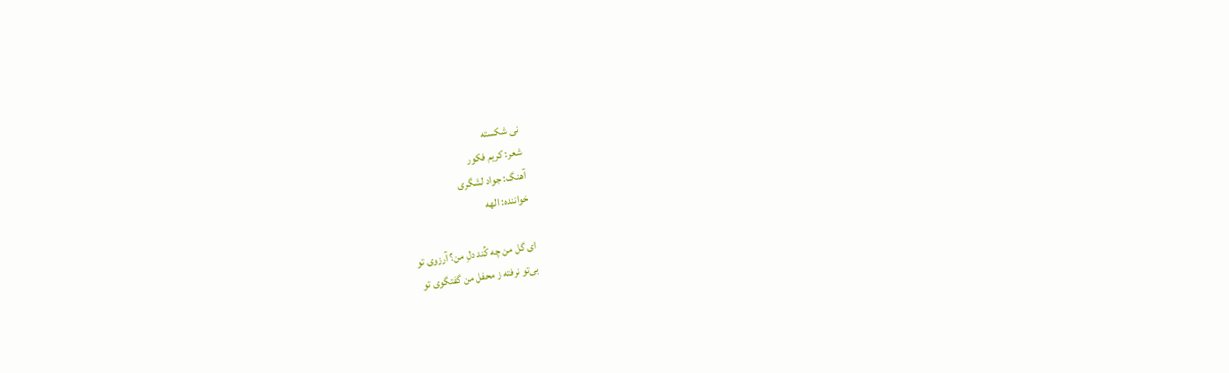نی شکسته
شعر: کریم فکور
آهنگ: جواد لشگری
خواننده: الهه

ای گل من چه کُند دلِ من؟ آرزوی تو
بی‌تو نرفته ز محفل من گفتگوی تو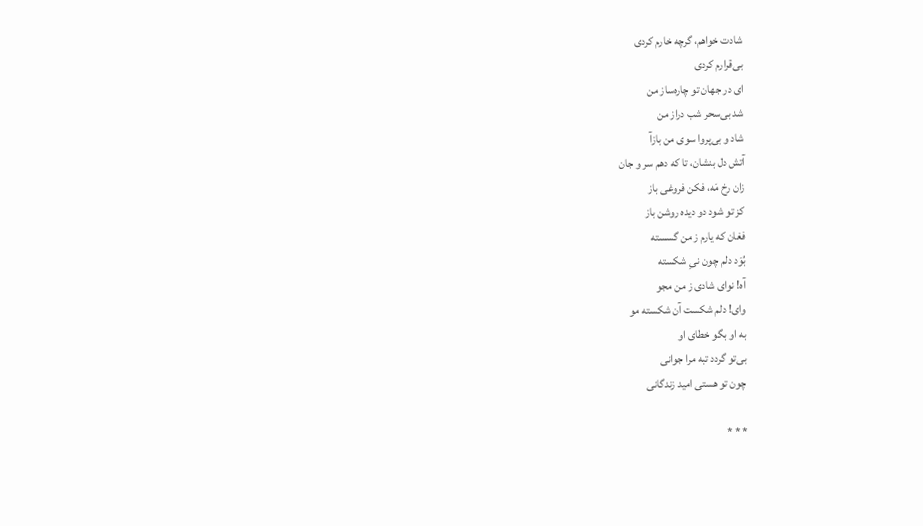شادت خواهم، گرچه خارم کردی
بی‌قرارم کردی
ای در جهان تو چاره‌ساز من
شد بی‌سحر شب دراز من
شاد و بی‌پروا سوی من بازآ
آتش دل بنشان، تا که دهم سر و جان
زان رخ مَه‌، فکن فروغی باز
کز تو شود دو دیده روشن باز
فغان که یارم ز من گسسته
بُوَد دلم چون نیِ‌ شکسته
آه! نوای شادی ز من مجو
وای! دلم شکست آن شکسته مو
به او بگو خطای او
بی‌تو گردد تبه مرا جوانی
چون تو هستی امید زندگانی

* * *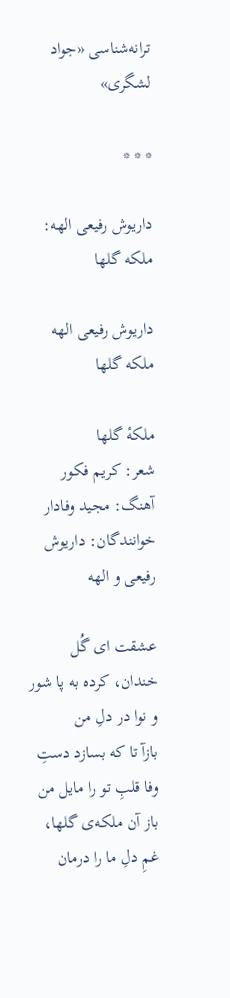ترانه‌شناسی «جواد لشگری»

* * *

داریوش رفیعی الهه: ملکه گلها

داریوش رفیعی الهه ملکه گلها

ملکه‌ٔ گلها
شعر: کریم فکور
آهنگ: مجید وفادار
خوانندگان: داریوش رفیعی و الهه

عشقت ای گُل خندان، کرده به پا شور و نوا در دلِ من
بازآ تا که بسازد دستِ وفا قلبِ تو را مایل من
باز آن ملکه‌ی گلها، غمِ دلِ ما را درمان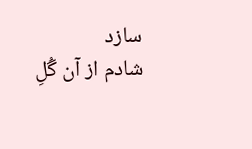سازد
شادم از آن گُلِ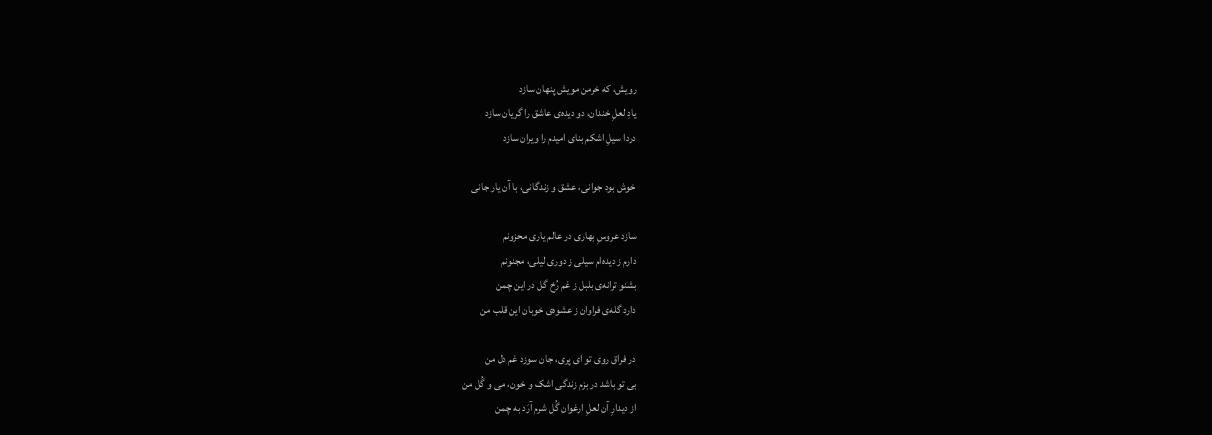رویش، که خرمن مویش پنهان سازد
یادِ لعلِ خندان، دو دیده‌ی عاشق را گریان سازد
دردا سیلِ اشکم بنای امیدم را ویران سازد

خوش بود جوانی، عشق و زندگانی، با آن یار جانی

سازد عروسِ بهاری در عالم یاری محزونم
دارم ز دیده‌ام سیلی ز دوری لیلی، مجنونم
بشنو ترانه‌ی بلبل ز غم رُخ گل در این چمن
دارد گله‌ی فراوان ز عشوه‌ی خوبان این قلب من

در فراق روی تو ای پری، جان سوزد غم دل من
بی تو باشد در بزم زندگی اشک و خون، می و گُل من
از دیدارِ آن لعلِ ارغوان گُل شرم آرَد به چمن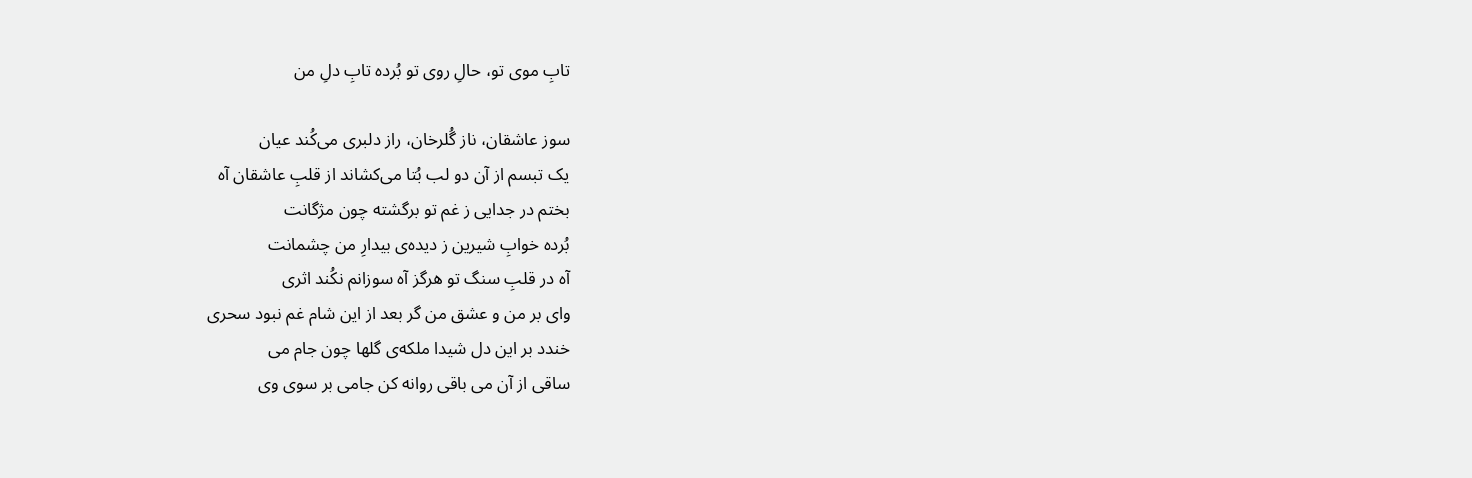تابِ موی تو، حالِ روی تو بُرده تابِ دلِ من

سوز عاشقان، ناز گُلرخان، راز دلبری می‌کُند عیان
یک تبسم از آن دو لب بُتا می‌کشاند از قلبِ عاشقان آه
بختم در جدایی ز غم تو برگشته چون مژگانت
بُرده خوابِ شیرین ز دیده‌‌ی بیدارِ من چشمانت
آه در قلبِ سنگ تو هرگز آه سوزانم نکُند اثری
وای بر من و عشق من گر بعد از این شام غم نبود سحری
خندد بر این دل شیدا ملکه‌ی گلها چون جام می
ساقی از آن می باقی روانه کن جامی بر سوی وی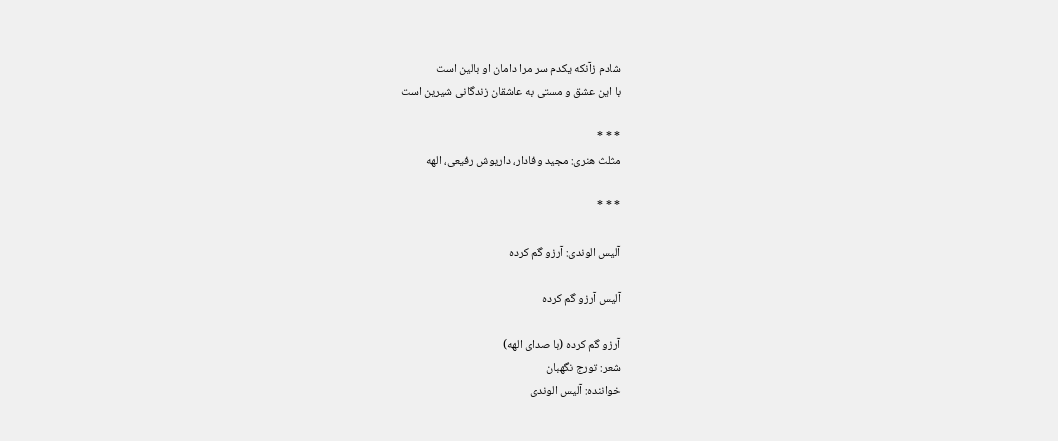شادم زآنکه یکدم سر مرا دامان او بالین است
با این عشق و مستی به عاشقان زندگانی شیرین است

* * *
مثلث هنری: مجید وفادار، داریوش رفیعی، الهه

* * *

آلیس الوندی: آرزو گم کرده

آلیس آرزو گم کرده

آرزو گم کرده (با صدای الهه)
شعر: تورج نگهبان
خواننده: آلیس الوندی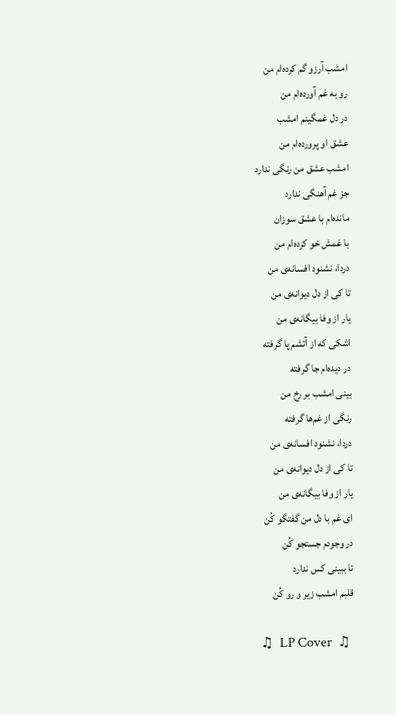امشب آرزو گم کرده‌ام من
رو به غم آورده‌ام من
در دل غمگینم امشب
عشق او پرورده‌ام من
امشب عشق من رنگی ندارد
جز غم آهنگی ندارد
مانده‌ام با عشق سوزان
با غمش خو کرده‌ام من
دردا، نشنود افسانه‌ی من
تا کی از دل دیوانه‌ی من
یار از وفا بیگانه‌ی من
اشکی که از آتشم پا گرفته
در دیده‌ام جا گرفته
بینی امشب بر رخ من
رنگی از غم‌ها گرفته
دردا، نشنود افسانه‌ی من
تا کی از دل دیوانه‌ی من
یار از وفا بیگانه‌ی من
ای غم با دل من گفتگو کُن
در وجودم جستجو کُن
تا ببینی کس ندارد
قلبم امشب زیر و رو کُن

♫  LP Cover  ♫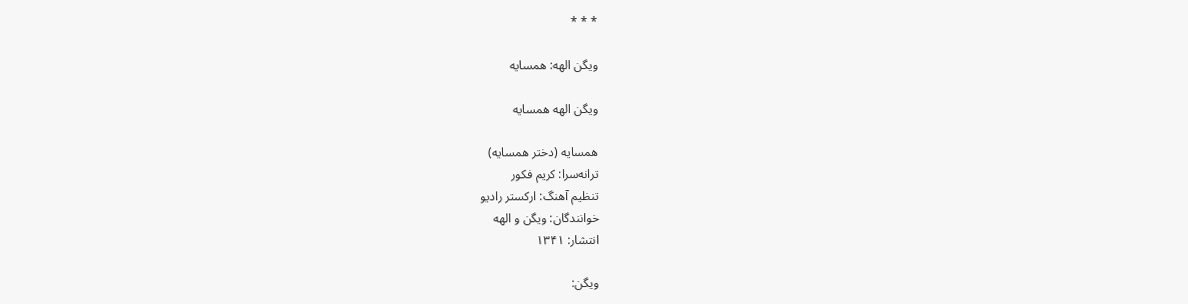* * *

ویگن الهه: همسایه

ویگن الهه همسایه

همسایه (دختر همسایه)
ترانه‌سرا: کریم فکور
تنظیم‌ آهنگ: ارکستر رادیو
خوانندگان: ویگن و الهه
انتشار: ۱۳۴۱

ویگن: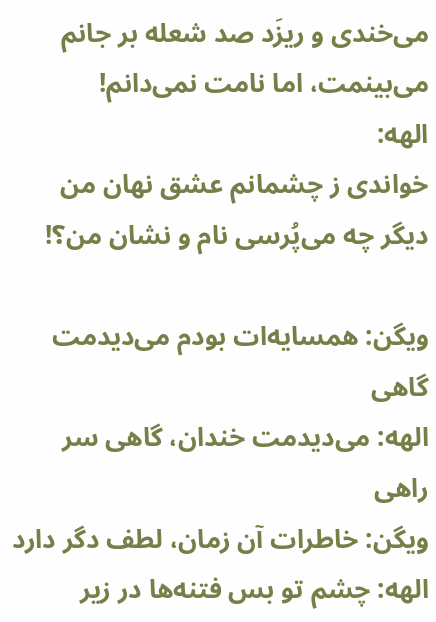می‌خندی و ریزَد صد شعله بر جانم
می‌بینمت، اما نامت نمی‌دانم!
الهه:
خواندی ز چشمانم عشق نهان من
دیگر چه می‌پُرسی نام و نشان من؟!

ویگن: همسایه‌ات بودم می‌دیدمت گاهی
الهه: می‌دیدمت خندان، گاهی سر راهی
ویگن: خاطرات آن زمان، لطف دگر دارد
الهه: چشم تو بس فتنه‌ها در زیر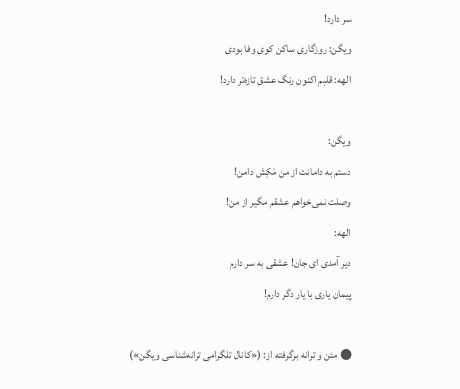سر دارد!
ویگن: روزگاری ساکن کوی وفا بودی
الهه: قلبم اکنون رنگ عشق تازه‌تر دارد!

ویگن:
دستم به دامانت از من مَکِش دامن!
وصلت نمی‌خواهم عشقم مگیر از من!
الهه:
دیر آمدی ای جان! عشقی به سر دارم
پیمان یاری با یار دگر دارم!

● متن و ترانه برگرفته از: («کانال تلگرامی ترانه‌شناسی ویگن»)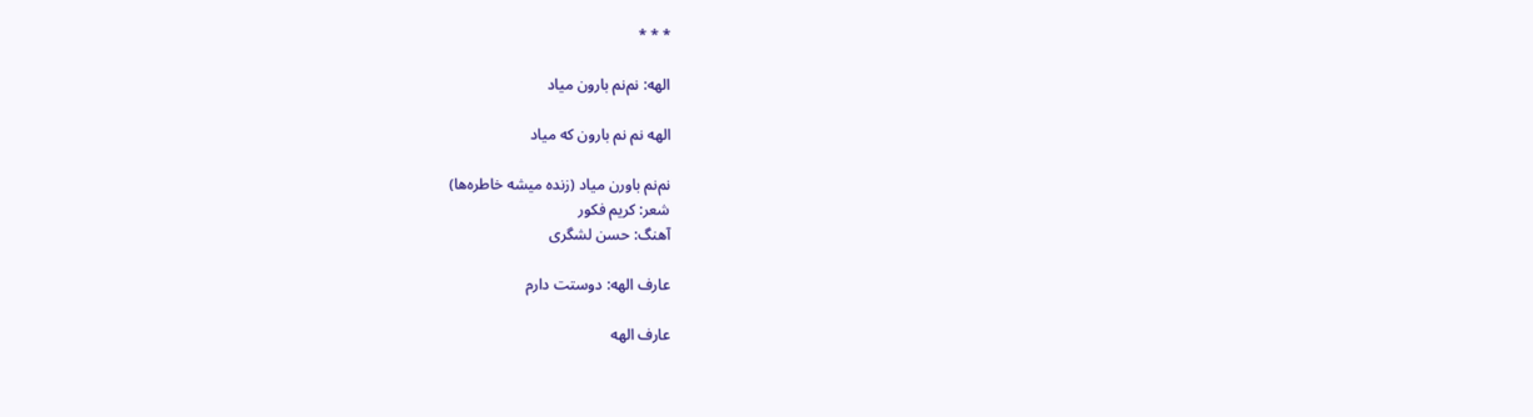* * *

الهه: نم‌نم بارون میاد

الهه نم نم بارون که میاد

نم‌نم باورن میاد (زنده میشه خاطره‌ها)
شعر: کریم فکور
آهنگ: حسن لشگری

عارف الهه: دوستت دارم

عارف الهه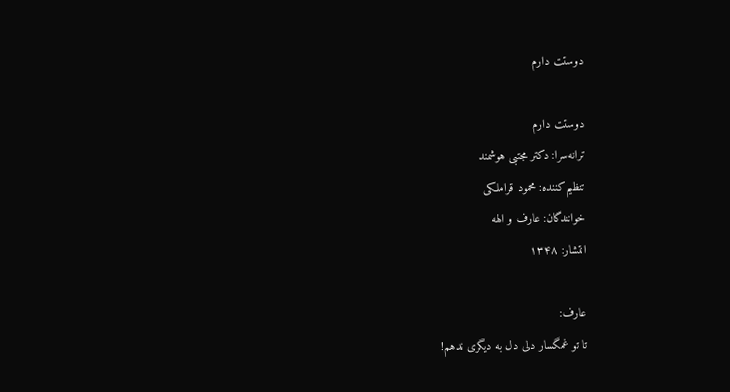دوستت دارم

دوستت دارم
ترانه‌سرا: دکتر مجتبی هوشمند
تنظیم‌کننده: محمود قراملکی
خوانندگان: عارف و الهه
انتشار: ۱۳۴۸

عارف:
تا تو غمگسار دلی دل به دیگری ندهم!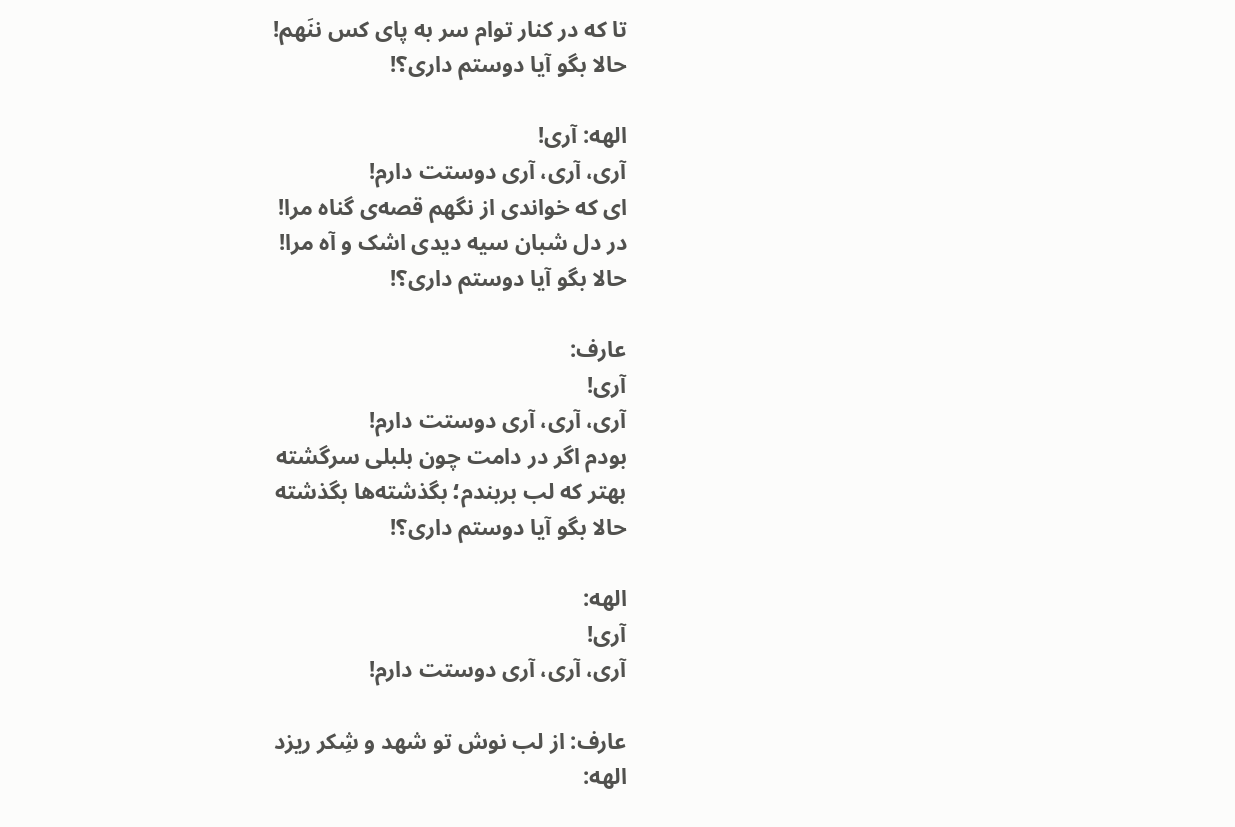تا که در کنار توام سر به پای کس ننَهم!
حالا بگو آیا دوستم داری؟!

الهه: آری!
آری، آری، آری دوستت دارم!
ای که خواندی از نگهم قصه‌ی گناه مرا!
در دل شبان سیه دیدی اشک و آه مرا!
حالا بگو آیا دوستم داری؟!

عارف:
آری!
آری، آری، آری دوستت دارم!
بودم اگر در دامت چون بلبلی سرگشته
بهتر که لب بربندم؛ بگذشته‌ها بگذشته
حالا بگو آیا دوستم داری؟!

الهه:
آری!
آری، آری، آری دوستت دارم!

عارف: از لب نوش تو شهد و شِکر ریزد
الهه: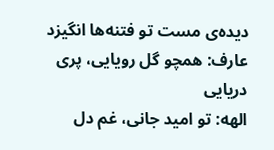دیده‌ی مست تو فتنه‌ها انگیزد
عارف: همچو گل رویایی، پری دریایی
الهه: تو امید جانی‌، غم دل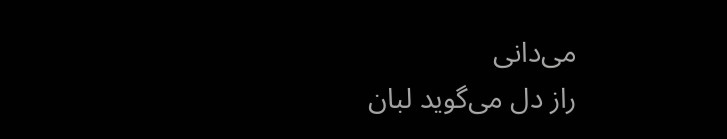می‌دانی
راز دل می‌گوید لبان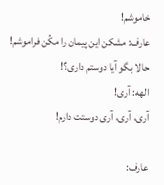خاموشم!
عارف: مشکن این پیمان را مکُن فراموشم!
حالا بگو آیا دوستم داری؟!
الهه: آری!
آری، آری، آری دوستت دارم!

عارف: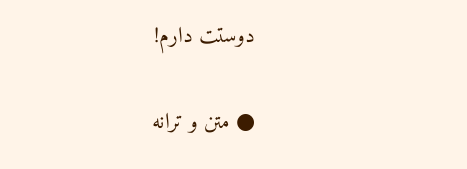دوستت دارم!

● متن و ترانه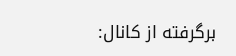برگرفته از کانال: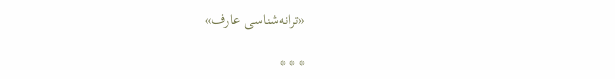«ترانه‌شناسی عارف»

* * *